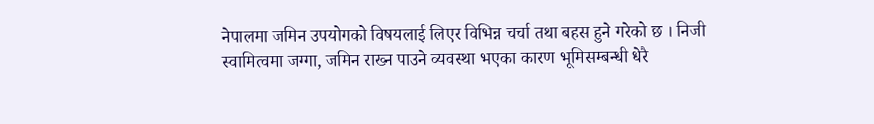नेपालमा जमिन उपयोगको विषयलाई लिएर विभिन्न चर्चा तथा बहस हुने गरेको छ । निजी स्वामित्वमा जग्गा, जमिन राख्न पाउने व्यवस्था भएका कारण भूमिसम्बन्धी धेरै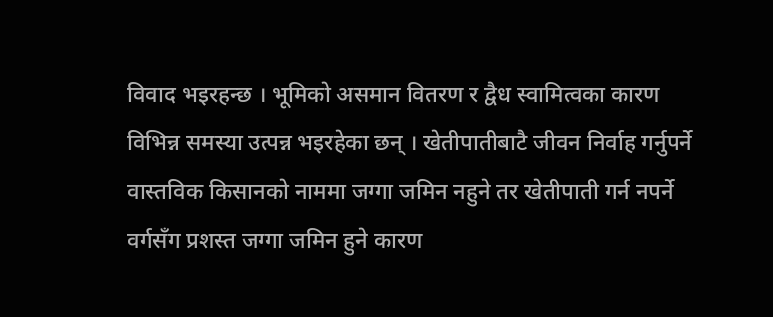विवाद भइरहन्छ । भूमिको असमान वितरण र द्वैध स्वामित्वका कारण विभिन्न समस्या उत्पन्न भइरहेका छन् । खेतीपातीबाटै जीवन निर्वाह गर्नुपर्ने वास्तविक किसानको नाममा जग्गा जमिन नहुने तर खेतीपाती गर्न नपर्ने वर्गसँग प्रशस्त जग्गा जमिन हुने कारण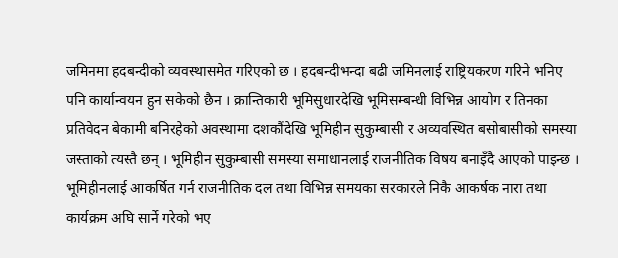जमिनमा हदबन्दीको व्यवस्थासमेत गरिएको छ । हदबन्दीभन्दा बढी जमिनलाई राष्ट्रियकरण गरिने भनिए पनि कार्यान्वयन हुन सकेको छैन । क्रान्तिकारी भूमिसुधारदेखि भूमिसम्बन्धी विभिन्न आयोग र तिनका प्रतिवेदन बेकामी बनिरहेको अवस्थामा दशकौंदेखि भूमिहीन सुकुम्बासी र अव्यवस्थित बसोबासीको समस्या जस्ताको त्यस्तै छन् । भूमिहीन सुकुम्बासी समस्या समाधानलाई राजनीतिक विषय बनाइँदै आएको पाइन्छ । भूमिहीनलाई आकर्षित गर्न राजनीतिक दल तथा विभिन्न समयका सरकारले निकै आकर्षक नारा तथा कार्यक्रम अघि सार्ने गरेको भए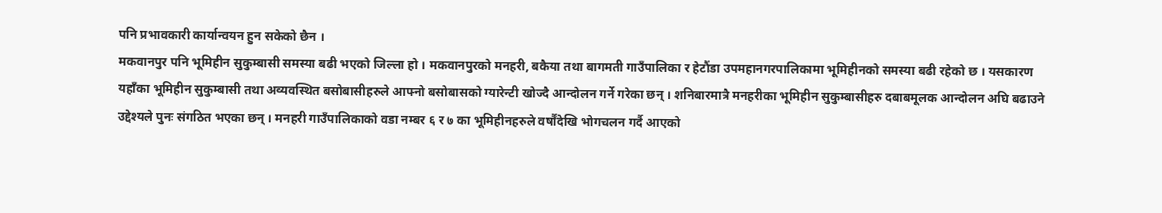पनि प्रभावकारी कार्यान्वयन हुन सकेको छैन ।
मकवानपुर पनि भूमिहीन सुकुम्बासी समस्या बढी भएको जिल्ला हो । मकवानपुरको मनहरी, बकैया तथा बागमती गाउँपालिका र हेटौंडा उपमहानगरपालिकामा भूमिहीनको समस्या बढी रहेको छ । यसकारण यहाँका भूमिहीन सुकुम्बासी तथा अव्यवस्थित बसोबासीहरुले आफ्नो बसोबासको ग्यारेन्टी खोज्दै आन्दोलन गर्ने गरेका छन् । शनिबारमात्रै मनहरीका भूमिहीन सुकुम्बासीहरु दबाबमूलक आन्दोलन अघि बढाउने उद्देश्यले पुनः संगठित भएका छन् । मनहरी गाउँपालिकाको वडा नम्बर ६ र ७ का भूमिहीनहरुले वर्षौंदेखि भोगचलन गर्दै आएको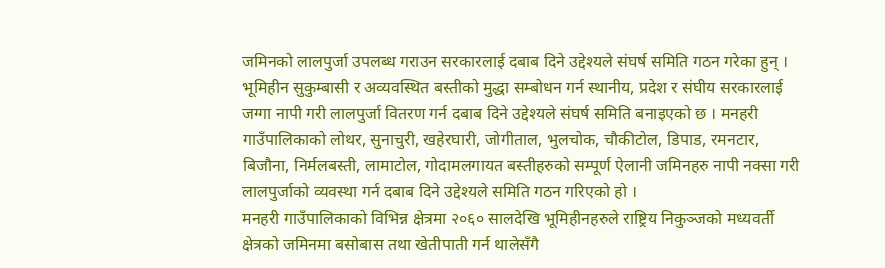जमिनको लालपुर्जा उपलब्ध गराउन सरकारलाई दबाब दिने उद्देश्यले संघर्ष समिति गठन गरेका हुन् । भूमिहीन सुकुम्बासी र अव्यवस्थित बस्तीको मुद्धा सम्बोधन गर्न स्थानीय, प्रदेश र संघीय सरकारलाई जग्गा नापी गरी लालपुर्जा वितरण गर्न दबाब दिने उद्देश्यले संघर्ष समिति बनाइएको छ । मनहरी गाउँपालिकाको लोथर, सुनाचुरी, खहेरघारी, जोगीताल, भुलचोक, चौकीटोल, डिपाड, रमनटार, बिजौना, निर्मलबस्ती, लामाटोल, गोदामलगायत बस्तीहरुको सम्पूर्ण ऐलानी जमिनहरु नापी नक्सा गरी लालपुर्जाको व्यवस्था गर्न दबाब दिने उद्देश्यले समिति गठन गरिएको हो ।
मनहरी गाउँपालिकाको विभिन्न क्षेत्रमा २०६० सालदेखि भूमिहीनहरुले राष्ट्रिय निकुञ्जको मध्यवर्ती क्षेत्रको जमिनमा बसोबास तथा खेतीपाती गर्न थालेसँगै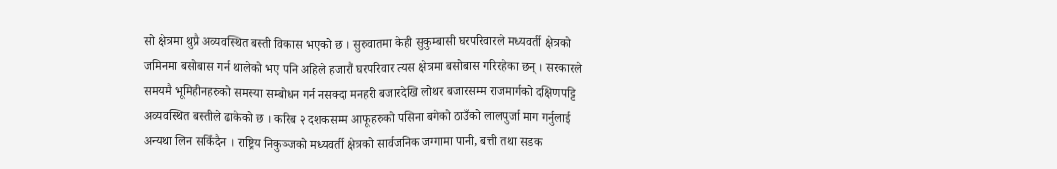सो क्षेत्रमा थुप्रै अव्यवस्थित बस्ती विकास भएको छ । सुरुवातमा केही सुकुम्बासी घरपरिवारले मध्यवर्ती क्षेत्रको जमिनमा बसोबास गर्न थालेको भए पनि अहिले हजारौं घरपरिवार त्यस क्षेत्रमा बसोबास गरिरहेका छन् । सरकारले समयमै भूमिहीनहरुको समस्या सम्बोधन गर्न नसक्दा मनहरी बजारदेखि लोथर बजारसम्म राजमार्गको दक्षिणपट्टि अव्यवस्थित बस्तीले ढाकेको छ । करिब २ दशकसम्म आफूहरुको पसिना बगेको ठाउँको लालपुर्जा माग गर्नुलाई अन्यथा लिन सकिँदैन । राष्ट्रिय निकुञ्जको मध्यवर्ती क्षेत्रको सार्वजनिक जग्गामा पानी, बत्ती तथा सडक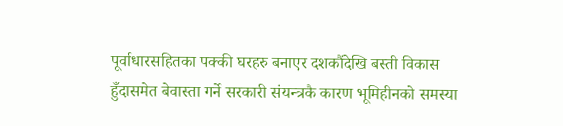पूर्वाधारसहितका पक्की घरहरु बनाएर दशकौंदेखि बस्ती विकास हुँदासमेत बेवास्ता गर्ने सरकारी संयन्त्रकै कारण भूमिहीनको समस्या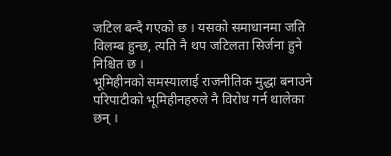जटिल बन्दै गएको छ । यसको समाधानमा जति विलम्ब हुन्छ, त्यति नै थप जटिलता सिर्जना हुने निश्चित छ ।
भूमिहीनको समस्यालाई राजनीतिक मुद्धा बनाउने परिपाटीको भूमिहीनहरुले नै विरोध गर्न थालेका छन् ।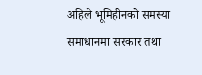अहिले भूमिहीनको समस्या समाधानमा सरकार तथा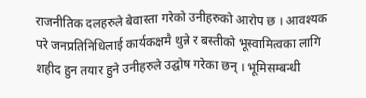राजनीतिक दलहरुले बेवास्ता गरेको उनीहरुको आरोप छ । आवश्यक परे जनप्रतिनिधिलाई कार्यकक्षमै थुन्ने र बस्तीको भूस्वामित्वका लागि शहीद हुन तयार हुने उनीहरुले उद्घोष गरेका छन् । भूमिसम्बन्धी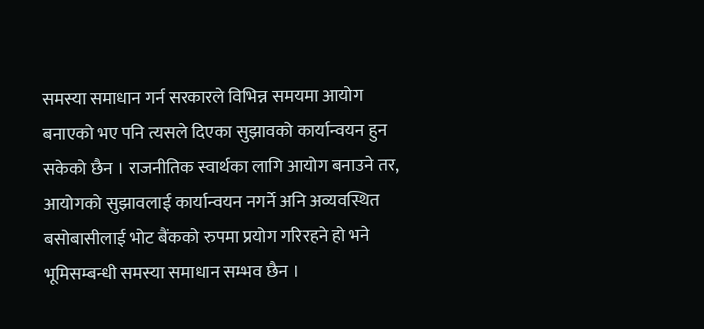समस्या समाधान गर्न सरकारले विभिन्न समयमा आयोग बनाएको भए पनि त्यसले दिएका सुझावको कार्यान्वयन हुन सकेको छैन । राजनीतिक स्वार्थका लागि आयोग बनाउने तर, आयोगको सुझावलाई कार्यान्वयन नगर्ने अनि अव्यवस्थित बसोबासीलाई भोट बैंकको रुपमा प्रयोग गरिरहने हो भने भूमिसम्बन्धी समस्या समाधान सम्भव छैन ।